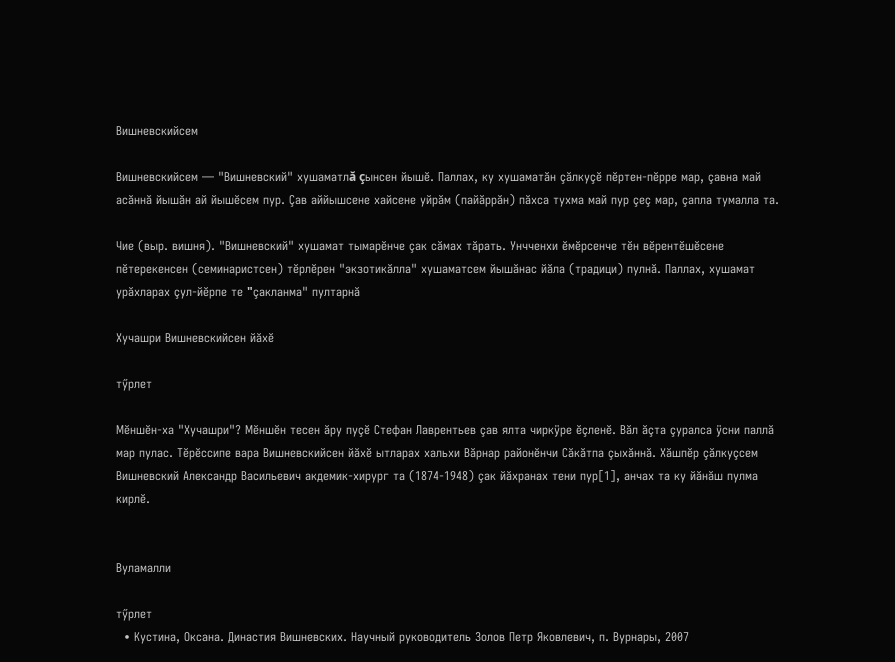Вишневскийсем

Вишневскийсем — "Вишневский" хушаматлă çынсен йышĕ. Паллах, ку хушаматăн çăлкуçĕ пĕртен-пĕрре мар, çавна май асăннă йышăн ай йышĕсем пур. Çав аййышсене хайсене уйрăм (пайăррăн) пăхса тухма май пур çеç мар, çапла тумалла та.

Чие (выр. вишня). "Вишневский" хушамат тымарĕнче çак сăмах тăрать. Унчченхи ĕмĕрсенче тĕн вĕрентĕшĕсене пĕтерекенсен (семинаристсен) тĕрлĕрен "экзотикăлла" хушаматсем йышăнас йăла (традици) пулнă. Паллах, хушамат урăхларах çул-йĕрпе те "çакланма" пултарнă

Хучашри Вишневскийсен йăхĕ

тӳрлет

Мĕншĕн-ха "Хучашри"? Мĕншĕн тесен ăру пуçĕ Стефан Лаврентьев çав ялта чиркÿре ĕçленĕ. Вăл ăçта çуралса ÿсни паллă мар пулас. Тĕрĕссипе вара Вишневскийсен йăхĕ ытларах хальхи Вăрнар районĕнчи Сăкăтпа çыхăннă. Хăшпĕр çăлкуçсем Вишневский Александр Васильевич акдемик-хирург та (1874-1948) çак йăхранах тени пур[1], анчах та ку йăнăш пулма кирлĕ.


Вуламалли

тӳрлет
  • Кустина, Оксана. Династия Вишневских. Научный руководитель Золов Петр Яковлевич, п. Вурнары, 2007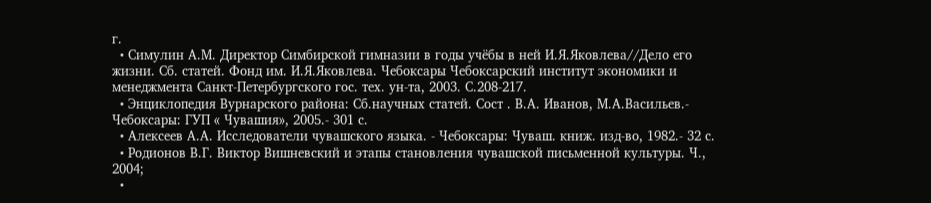г.
  • Симулин А.М. Директор Симбирской гимназии в годы учёбы в ней И.Я.Яковлева//Дело его жизни. Сб. статей. Фонд им. И.Я.Яковлева. Чебоксары Чебоксарский институт экономики и менеджмента Санкт-Петербургского гос. тех. ун-та, 2003. С.208-217.
  • Энциклопедия Вурнарского района: Сб.научных статей. Сост . В.А. Иванов, М.А.Васильев.- Чебоксары: ГУП « Чувашия», 2005.- 301 с.
  • Алексеев А.А. Исследователи чувашского языка. - Чебоксары: Чуваш. книж. изд-во, 1982.- 32 с.
  • Родионов В.Г. Виктор Вишневский и этапы становления чувашской письменной культуры. Ч., 2004;
  •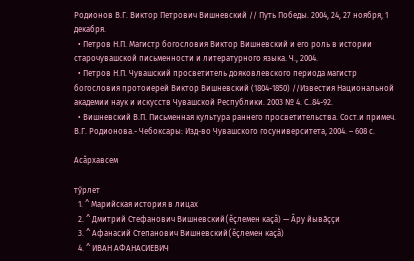Родионов В.Г. Виктор Петрович Вишневский // Путь Победы. 2004, 24, 27 ноября, 1 декабря.
  • Петров Н.П. Магистр богословия Виктор Вишневский и его роль в истории старочувашской письменности и литературного языка. Ч., 2004.
  • Петров Н.П. Чувашский просветитель дояковлевского периода магистр богословия протоиерей Виктор Вишневский (1804-1850) //Известия Национальной академии наук и искусств Чувашской Республики. 2003 № 4. С..84-92.
  • Вишневский В.П. Письменная культура раннего просветительства. Сост.и примеч. В.Г. Родионова.- Чебоксары: Изд-во Чувашского госуниверситета, 2004. – 608 с.

Асăрхавсем

тӳрлет
  1. ^ Марийская история в лицах
  2. ^ Дмитрий Стефанович Вишневский(ĕçлемен каçă) — Ăру йывăççи
  3. ^ Афанасий Степанович Вишневский(ĕçлемен каçă)
  4. ^ ИВАН АФАНАСИЕВИЧ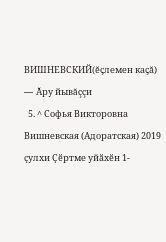ВИШНЕВСКИЙ(ĕçлемен каçă) — Ăру йывăççи
  5. ^ Софья Викторовна Вишневская (Адоратская) 2019 ҫулхи Ҫӗртме уйӑхӗн 1-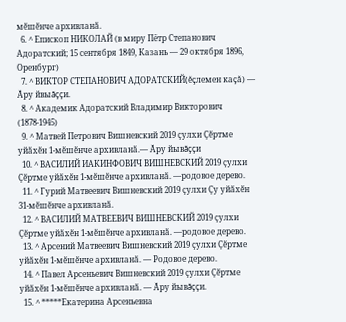мӗшӗнче архивланӑ.
  6. ^ Епископ НИКОЛАЙ (в миру Пётр Степанович Адоратский; 15 сентября 1849, Казань — 29 октября 1896, Оренбург)
  7. ^ ВИКТОР СТЕПАНОВИЧ АДОРАТСКИЙ(ĕçлемен каçă) — Ăру йвыăççи.
  8. ^ Академик Адоратский Владимир Викторович (1878-1945)
  9. ^ Матвей Петрович Вишневский 2019 ҫулхи Ҫӗртме уйӑхӗн 1-мӗшӗнче архивланӑ.— Ăру йывăççи
  10. ^ ВАСИЛИЙ ИАКИНФОВИЧ ВИШНЕВСКИЙ 2019 ҫулхи Ҫӗртме уйӑхӗн 1-мӗшӗнче архивланӑ. —родовое дерево.
  11. ^ Гурий Матвеевич Вишневский 2019 ҫулхи Ҫу уйӑхӗн 31-мӗшӗнче архивланӑ.
  12. ^ ВАСИЛИЙ МАТВЕЕВИЧ ВИШНЕВСКИЙ 2019 ҫулхи Ҫӗртме уйӑхӗн 1-мӗшӗнче архивланӑ. —родовое дерево.
  13. ^ Арсений Матвеевич Вишневский 2019 ҫулхи Ҫӗртме уйӑхӗн 1-мӗшӗнче архивланӑ. — Родовое дерево.
  14. ^ Павел Арсеньевич Вишневский 2019 ҫулхи Ҫӗртме уйӑхӗн 1-мӗшӗнче архивланӑ. — Ăру йывăççи.
  15. ^ *****Екатерина Арсеньевна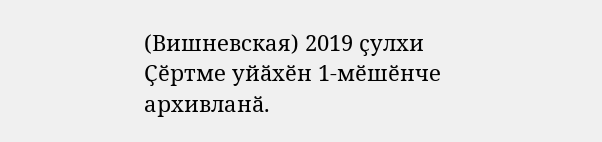(Вишневская) 2019 ҫулхи Ҫӗртме уйӑхӗн 1-мӗшӗнче архивланӑ.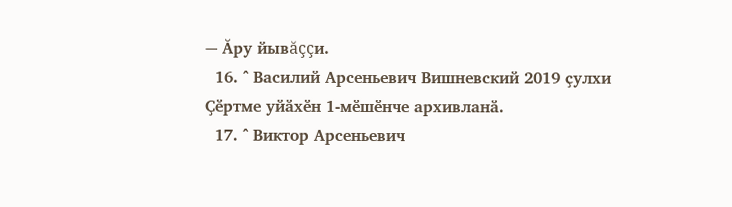— Ăру йывăççи.
  16. ^ Василий Арсеньевич Вишневский 2019 ҫулхи Ҫӗртме уйӑхӗн 1-мӗшӗнче архивланӑ.
  17. ^ Виктор Арсеньевич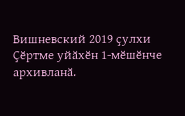Вишневский 2019 ҫулхи Ҫӗртме уйӑхӗн 1-мӗшӗнче архивланӑ.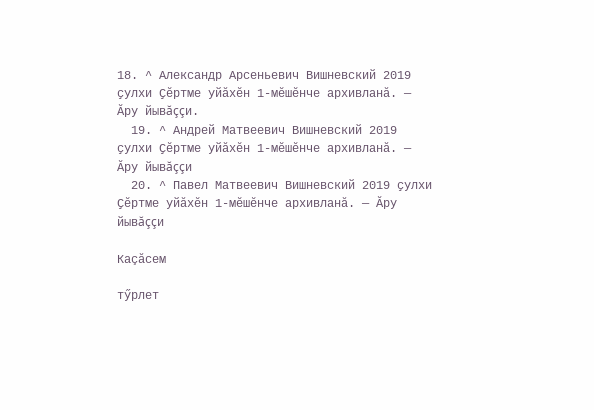18. ^ Александр Арсеньевич Вишневский 2019 ҫулхи Ҫӗртме уйӑхӗн 1-мӗшӗнче архивланӑ. — Ăру йывăççи.
  19. ^ Андрей Матвеевич Вишневский 2019 ҫулхи Ҫӗртме уйӑхӗн 1-мӗшӗнче архивланӑ. — Ăру йывăççи
  20. ^ Павел Матвеевич Вишневский 2019 ҫулхи Ҫӗртме уйӑхӗн 1-мӗшӗнче архивланӑ. — Ăру йывăççи

Каçăсем

тӳрлет